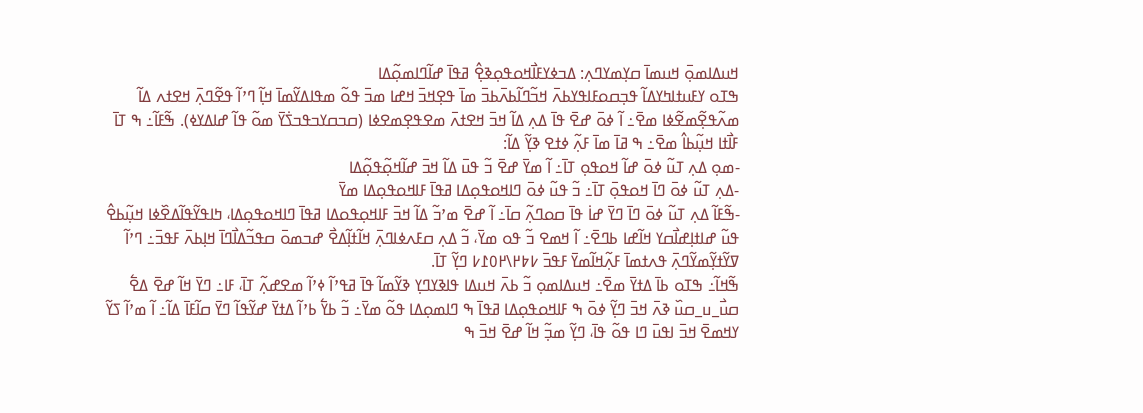ߞߎߡߊߘߋ߲߫ ߞߎߘߊ߫ ߛߌ߲ߘߌߣߍ߲: ߡߏߦߌߓߊ߯ߞߋߟߋ߲ߢߐ߲߮ ߥߟߊ߫ ߝߊ߬ߣߊߘߋ߲߬ߡߊ
ߒߠߋ ߌߓߎߙߊߤߌߡߊ߬ ߟߏ߲ߛߋߓߊߟߌߕߍ߫ ߞߏ߬ߣߊ߬ߕߍ߫ߕߏ߫ ߘߊ߫ ߟߐ߲ߞߏ߫ ߞߝߊ ߘߏ߫ ߟߋ߬ ߘߟߊߡߌ߬ߘߊ߫ ߞߊ߲߬ ߣߴߊ߬ ߟߐ߬ߣߍ߲߫ ߞߐߙߍ ߡߊ߬ ߘߍ߬ߟߐ߲߬ߘߐ߬ߦߊ ߘߐ߫߸ ߊ߬ ߦߋ߫ ߝߐ߫ ߟߊ߫ ߡߍ߲ ߡߊ߬ ߞߏ߫ ߞߐߙߍ߫ ߘߐߟߐ߲ߘߐߦߊ (ߛߏߛߌߏߟߏߖ߭ߌ߫ ߘߋ߬ ߟߊ߬ ߝߊߡߌߦ). ߒ߬ߓߊ߬߸ ߒ ߠߊ߫ ߓߊ߯ߙߊ ߞߎ߲߬ߕߊ߮ ߘߐ߫߸ ߒ ߥߊ߫ ߘߊ߫ ߓߍ߲߬ ߦߙߐ ߢߌ߲߬ ߡߊ߬:
-ߘߋ߲ ߡߍ߲ ߠߎ߬ ߦߋ߫ ߝߊ߬ ߞߋߟߋ߲ ߠߊ߫߸ ߊ߬ ߘߌ߫ ߝߐ߫ ߏ߬ ߟߎ߫ ߡߊ߬ ߞߏ߫ ߝߊ߬ߞߋ߲߬ߟߋ߲߬ߡߊ
-ߡߍ߲ ߠߎ߬ ߦߋ߫ ߣߊ߫ ߞߋߟߋ߲߫ ߠߊ߫߸ ߏ߬ ߟߎ߬ ߦߋ߫ ߣߊߞߋߟߋ߲ߡߊ ߥߟߊ߫ ߓߊߞߋߟߋ߲ߡߊ ߘߌ߫
-ߒ߬ߓߊ߬ ߡߍ߲ ߠߎ߬ ߦߋ߫ ߣߊ߫ ߣߌ߫ ߝߊ߭ ߟߊ߫ ߛߋߣߍ߲߬ ߛߊ߫߸ ߊ߬ ߝߐ߫ ߘߴߏ߬ ߡߊ߬ ߞߏ߫ ߓߊߞߋ߲ߟߋߡߊ ߥߟߊ߫ ߣߊߞߋߟߋ߲ߡߊ، ߤߊߟߌ߬ߟߊ߬ߡߐ߰ߦߊ ߞߎ߲߬ߕߐ߮ ߟߎ߬ ߝߊߙߊ߲ߝߊ߯ߛߌ ߞߊ߬ߝߊ ߕߣߐ߫߸ ߊ߬ ߞߘߐ ߏ߬ ߟߋ ߘߌ߫، ߏ߬ ߡߍ߲ ߛߓߍߦߊߣߍ߲߫ ߞߊ߬ߙߊ߲߬ߡߐ߯ ߝߏߘߋ߫ ߛߟߏ߬ߡߊ߯ߣߊ߫ ߞߊ߲ߕߍ߫ ߓߟߏ߫߸ ߣߴߊ߬ ߜߌ߬ߙߌ߲߬ߘߌ߬ߣߍ߲߫ ߟߍߙߘߊ߫ ߓߍ߲߬ߞߊ߬ߘߌ߫ ߓߟߏ߫ ߇߈߂\߂߀߁߇ ߣߌ߲߬ ߠߊ߫.
ߒ߬ߞߊ߬߸ ߒߠߋ ߕߊ߫ ߡߙߌ߫ ߘߐ߫߸ ߞߎߡߊߘߋ߲ ߏ߬ ߕߍ߫ ߞߎߡߊ ߟߊߢߌߣߌ߲ ߢߌ߬ߘߊ߬ ߟߊ߫ ߥߟߴߊ߬ ߦߴߊ߬ ߘߐߝߍ߲߬ ߠߊ߫، ߓߊ߸ ߣߌ߫ ߞߊ߬ ߝߐ߫ ߡߐ߱ ߛߎ߯_ߎ_ߛߎ߰ ߢߍ߫ ߞߏ߫ ߣߌ߲߬ ߦߋ߫ ߒ ߓߊߞߋߟߋ߲ߡߊ ߥߟߊ߫ ߒ ߣߊߘߋ߲ߡߊ ߟߋ߬ ߘߌ߫߸ ߏ߬ ߕߌ߱ ߕߴߊ߬ ߡߙߌ߫ ߝߌ߬ߟߊ߬ ߣߌ߫ ߛߊ߬ߓߊ߫ ߡߊ߬߸ ߊ߬ ߘߴߊ߬ ߖߌ߬ ߌߞߘߐ߫ ߞߏ߫ ߊߟߎ߫ ߣߊ ߟߋ߬ ߟߊ߫، ߣߌ߲߬ ߘߏ߲߬ ߞߊ߬ ߝߐ߫ ߞߏ߫ ߒ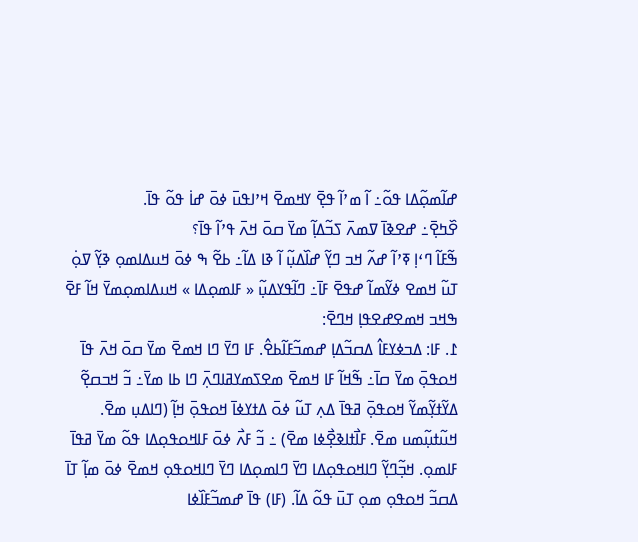ߝߊ߬ߘߋ߲߬ߡߊ ߟߋ߬߸ ߊ߬ ߘߴߊ߬ ߟߐ߲߫ ߌߞߘߐ߫ ߞߴߊߟߎ߫ ߦߋ߫ ߝߊ߭ ߟߋ߬ ߟߊ߫.
ߐ߰ߤߐ߲߫߸ ߝߐߢߊ߫ ߜߘߍ߫ ߖߏ߬ߡߊ߲߬ ߘߌ߫ ߛߋ߫ ߞߍ߫ ߟߴߊ߬ ߟߊ߫؟
ߒ߬ߓߊ߬ ߣߵߊ߲ ߧߴߊ߬ ߝߍ߬ ߞߏ ߣߌ߲߬ ߝߊ߰ߡߎ߲߬ ߊ߬ ߢߊ ߡߊ߬߸ ߕߐ߬ ߒ ߦߋ߫ ߞߎߡߊߘߋ߲ ߢߌ߲߬ ߜߋ߲߭ ߠߎ߬ ߞߘߐ ߦߌ߬ߘߊ߬ ߝߟߐ߫ ߓߊ߫߸ ߣߊ߬ߟߌߡߎ߲߬ « ߓߊߘߋ߲ߡߊ » ߞߎߡߊߘߋ߲ߘߌ߫ ߞߊ߬ ߓߐ߫ ߒߞߏ ߞߘߐߝߐߟߊ߲ ߞߣߐ߫:
߁. ߓߊ: ߡߏߦߌߓߊ߮ ߡߛߏ߬ߡߊ߲ ߝߘߏ߬ߓߊ߬ߕߐ߮. ߓߊ ߣߌ߫ ߣߊ ߞߘߐ߫ ߘߌ߫ ߛߋ߫ ߞߍ߫ ߟߊ߫ ߞߋߟߋ߲߫ ߘߌ߫ ߛߊ߫߸ ߒ߬ߞߊ߬ ߓߊ ߞߘߐ߫ ߘߐߖߘߌߥߊߣߍ߲߫ ߣߊ ߕߊ ߘߌ߫߸ ߏ߬ ߞߏߛߐ߲߬ ߡߌ߬ߙߌ߲߬ߘߌ߬ ߞߋߟߋ߲߫ ߥߟߊ߫ ߡߍ߲ ߠߎ߬ ߦߋ߫ ߡߙߌߦߊ߫ ߞߋߟߋ߲߫ ߞߊ߲߬ (ߣߊߡߎ߲ ߘߐ߫. ߞߎ߬ߙߎ߲߬ߘߎ ߘߐ߫. ߓߊ߯ߙߊߢߐ߲߯ߦߊ ߘߐ߫) ߸ ߏ߬ ߓߍ߯ ߦߋ߫ ߓߊߞߋߟߋ߲ߡߊ ߟߋ߬ ߘߌ߫ ߥߟߊ߫ ߓߊߘߋ߲. ߞߏ߲߬ߣߌ߲߬ ߣߊߞߋߟߋ߲ߡߊ ߣߌ߫ ߣߊߘߋ߲ߡߊ ߣߌ߫ ߣߊߞߋߟߋ߲ ߞߘߐ߫ ߦߋ߫ ߘߊ߲߬ ߠߊ߫ ߡߛߏ߬ ߞߋߟߋ߲ ߘߋ߲ ߠߎ߫ ߟߋ߬ ߡߊ߬. (ߓߊ) ߟߊ߫ ߝߘߏ߬ߓߊ߰ߦߊ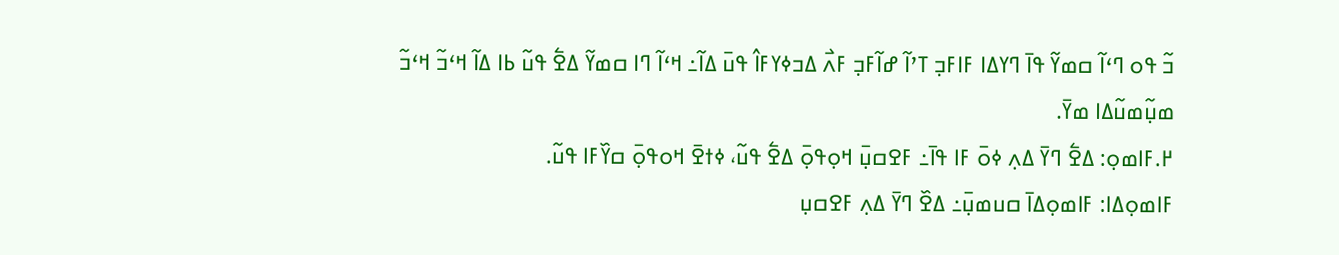ߏ߬ ߟߋ ߣߵߊ߬ ߛߘߌ߬ ߟߊ߫ ߣߌߡߊ ߓߊߓߏ߲ ߠߴߊ߬ ߝߊ߬ߓߏ߲ ߓߍ߯ ߡߏߦߌߓߊ߮ ߟߎ߫ ߡߊ߬߸ ߞߵߊ߬ ߣߊ ߛߘߌ߬ ߡߐ߱ ߟߎ߬ ߕߊ ߡߊ߬ ߞߵߏ߬ ߞߵߏ߬ ߘߎ߲߬ߘߎ߬ߡߊ ߘߌ߫.
߂.ߓߊߘߋ߲: ߡߐ߱ ߣߌ߫ ߡߍ߲ ߦߋ߫ ߓߊ ߟߊ߫߸ ߓߐߛߎ߲߫ ߞߋ߲ߟߋ߲߫ ߡߐ߱ ߟߎ߬، ߦߙߐ߫ ߞߋߟߋ߲߫ ߛߌ߰ߓߊ ߟߎ߬.
ߓߊߘߋ߲ߡߊ: ߓߊߘߋ߲ߡߊ߫ ߛߎߘߎ߲߫߸ ߡߐ߰ ߣߌ߫ ߡߍ߲ ߓߐߛߎ߲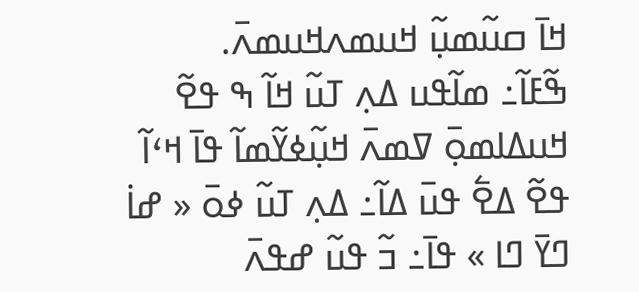ߞߊ߫ ߛߎ߬ߘߎ߲߬ ߞߎߘߍߞߎߘߍ߫.
ߒ߬ߓߊ߬߸ ߘߊ߬ߟߎ ߡߍ߲ ߠߎ߬ ߞߊ߬ ߒ ߟߐ߬ ߞߎߡߊߘߋ߲߫ ߜߘߍ߫ ߞߎ߲߬ߦߌ߬ߘߊ߬ ߟߊ߫ ߞߵߊ߬ ߟߐ߬ ߡߐ߱ ߟߎ߫ ߡߊ߬߸ ߡߍ߲ ߠߎ߬ ߦߋ߫ « ߝߊ߭ ߣߌ߫ ߣߊ » ߟߊ߫߸ ߏ߬ ߟߎ߬ ߝߟߍ߫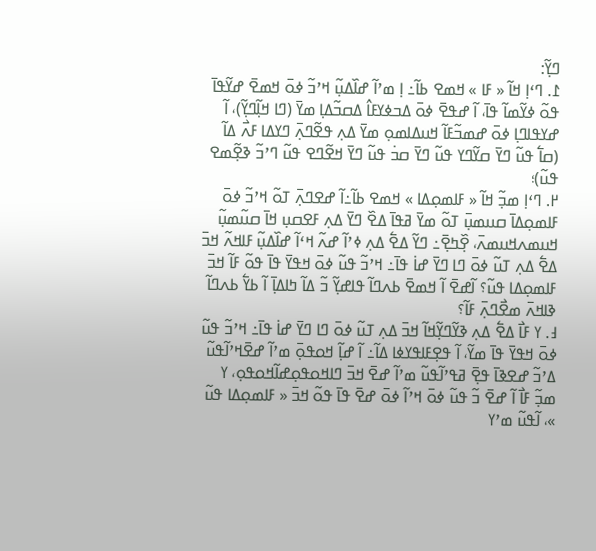ߣߌ߲߬:
߁. ߣߵߊ߲ ߞߊ߬ « ߓߊ » ߞߘߐ ߕߊ߬߸ ߊ߲ ߘߴߊ߬ ߝߊ߰ߡߎ߲߬ ߞߴߏ߬ ߦߋ߫ ߞߘߐ߫ ߝߌ߬ߟߊ߫ ߟߋ߬ ߦߌ߬ߘߊ߬ ߟߊ߫، ߊ߬ ߝߟߐ߫ ߦߋ߫ ߡߏߦߌߓߊ߮ ߡߛߏ߬ߡߊ߲ ߘߌ߫ (ߣߊ ߞߊ߲߬ߣߌ߲߬)، ߊ߬ ߝߌߟߊߣߊ߲ ߦߋ߫ ߝߘߏ߬ߓߊ߬ ߞߎߡߊߘߋ߲ ߘߌ߫ ߡߍ߲ ߟߐ߬ߣߍ߲߫ ߣߌߡߊ ߓߍ߯ ߡߊ߬ (ߛߊ߱ ߟߎ߬ ߣߌ߫ ߛߌ߬ߣߌ ߟߎ߬ ߣߌ߫ ߛߏ߭ ߟߎ߬ ߣߌ߫ ߞߐ߬ߣߐ ߟߎ߬ ߣߴߏ߬ ߢߐ߲߬ߘߐ ߟߎ߬)؛
߂. ߣߵߊ߲ ߘߏ߲߬ ߞߊ߬ « ߓߊߘߋ߲ߡߊ » ߞߘߐ ߕߊ߬߸ߊ߬ ߝߐߣߍ߲߫ ߠߋ߬ ߞߴߏ߬ ߦߋ߫ ߓߊߘߋ߲ߡߊ߫ ߛߎߘߎ߲߫ ߠߋ߬ ߘߌ߫ ߥߟߊ߫ ߡߐ߰ ߣߌ߫ ߡߍ߲ ߓߐߛߎ߲ ߞߊ߫ ߛߎ߬ߘߎ߲߬ ߞߎߘߍߞߎߘߍ߫، ߐ߲߰ߤߐ߲߫߸ ߣߌ߬ ߡߐ߱ ߡߍ߲ ߦߴߊ߬ ߝߍ߬ ߞߵߊ߬ ߝߊ߰ߡߎ߲߬ ߓߊߞߍ߬ ߞߏ߫ ߡߐ߱ ߡߍ߲ ߠߎ߬ ߦߋ߫ ߣߊ ߣߌ߫ ߝߊ߭ ߟߊ߫߸ ߞߴߏ߬ ߟߎ߬ ߦߋ߫ ߞߟߌ߫ ߟߊ߫ ߟߋ߬ ߓߊ߬ ߞߏ߫ ߓߊߘߋ߲ߡߊ ߟߎ߬؟ ߊ߬ߝߐ߫ ߊ߬ ߞߘߐ߫ ߕߍߣߊ߬ ߟߊߝߌ߲߬ ߏ߬ ߡߊ߬ ߤߊߡߊ߲߫ ߊ߬ ߕߌ߱ ߕߍߣߊ߬ ߢߊߞߍ߫ ߘߐ߯ߣߍ߲߫ ߓߊ߬؟
߃. ߌ ߓߊ߯ ߡߐ߱ ߡߍ߲ ߢߌ߬ߣߌ߲߬ߞߊ߬ ߞߏ߫ ߡߍ߲ ߠߎ߬ ߦߋ߫ ߣߊ ߣߌ߫ ߝߊ߭ ߟߊ߫߸ ߞߴߏ߬ ߟߎ߬ ߦߋ߫ ߞߟߌ߫ ߟߊ߫ ߘߌ߬، ߊ߬ ߟߐ߲ߓߊߟߌߦߊ ߡߊ߬߸ ߊ߬ ߝߊ߲߬ ߞߋߟߋ߲߫ ߘߴߊ߬ ߝߐ߫ߞߴߊ߬ߟߎ߬ ߡߴߏ߬ ߝߐߢߊ߫ ߟߐ߲߫ ߥߟߴߊ߬ߟߎ߬ ߘߴߊ߬ ߝߐ߫ ߞߏ߫ ߣߊߞߋߟߋ߲ߝߊ߬ߞߋߟߋ߲، ߌ ߘߏ߲߬ ߓߊ߯ ߊ߬ ߝߐ߫ ߏ߬ ߟߎ߬ ߦߋ߫ ߞߴߊ߬ ߦߋ߫ ߝߐ߫ ߟߊ߫ ߟߋ߬ ߞߏ߫ « ߓߊߘߋ߲ߡߊ ߟߎ߬ »، ߊ߬ߟߎ߬ ߘߴߌ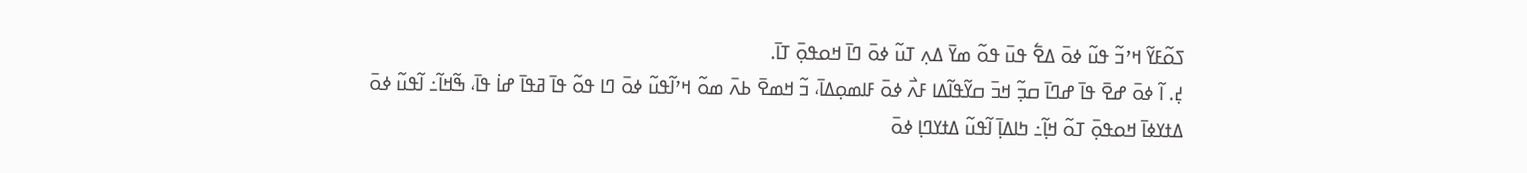ߖߋ߬ߓߌ߬ ߞߴߏ߬ ߟߎ߬ ߦߋ߫ ߡߐ߱ ߟߎ߫ ߟߋ߬ ߘߌ߫ ߡߍ߲ ߠߎ߬ ߦߋ߫ ߣߊ߫ ߞߋߟߋ߲߫ ߠߊ߫.
߄߲. ߊ߬ ߦߋ߫ ߝߐ߫ ߟߊ߫ ߝߣߊ߫ ߛߏ߲߬ ߞߏ߫ ߛߌ߬ߟߊ߬ߡߊ ߓߍ߯ ߦߋ߫ ߓߊߘߋ߲ߡߊ߫، ߏ߬ ߞߘߐ߫ ߕߍ߫ ߘߋ߬ ߞߴߊ߬ߟߎ߬ ߦߋ߫ ߣߊ ߟߋ߬ ߟߊ߫ ߥߟߊ߫ ߝߊ߭ ߟߊ߫، ߒ߬ߞߊ߬߸ ߊ߬ߟߎ߬ ߦߋ߫ ߡߙߌߦߊ߫ ߞߋߟߋ߲߫ ߠߋ߬ ߞߊ߲߬߸ ߤߊߡߊ߲߫ ߊ߬ߟߎ߬ ߡߙߌߣߊ߲ ߦߋ߫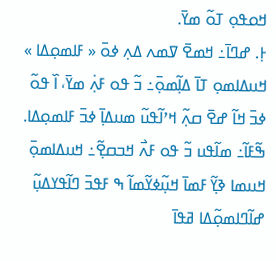ߞߋߟߋ߲ ߠߋ߬ ߘߌ߫.
߅߲. ߝߣߊ߫߸ ߞߘߐ߫ ߜߘߍ ߡߍ߲ ߦߋ߫ « ߓߊߘߋ߲ߡߊ » ߞߎߡߊߘߋ߲ ߠߊ߫ ߡߊ߲߬ߘߋ߲߫߸ ߏ߬ ߟߋ ߓߍ߲߭ ߘߌ߫، ߊ߰ ߟߋ߬ ߦߏ߫ ߞߊ߬ ߝߐ߫ ߛߍ߲߬ ߞߴߊ߬ߟߎ߬ ߘߎߡߊ߲߫ ߦߏ߫ ߓߊߘߋ߲ߡߊ.
ߒ߬ߓߊ߬߸ ߘߊ߬ߟߎ ߏ߬ ߟߋ ߓߍ߯ ߞߏߛߐ߲߬߸ ߞߎߡߊߘߋ߲߫ ߞߎߘߊ ߢߌ߲߬ ߓߘߊ߫ ߞߎ߲߬ߦߌ߬ߘߊ߬ ߒ ߓߟߏ߫ ߣߊ߬ߟߌߡߎ߲߬ ߝߊ߬ߣߊߘߋ߲߬ߡߊ ߥߟߊ߫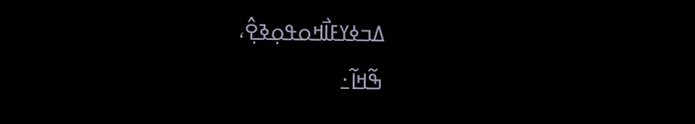ߡߏߦߌߓߊ߯ߞߋߟߋ߲ߢߐ߲߮،
ߒ߬ߞߊ߬߸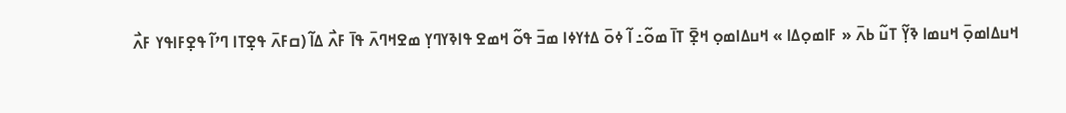ߞߎߡߊߘߋ߲߫ ߞߎߘߊ ߢߌ߲߬ ߠߎ߬ ߕߍ߫ « ߓߊߘߋ߲ߡߊ » ߞߎߡߊߘߋ߲ ߞߐ߲߫ ߠߊ߫ ߘߋ߬߸ ߊ߬ ߦߋ߫ ߡߙߌߦߊ ߘߏ߫ ߟߋ߬ ߞߘߐ ߟߊߢߌߣߌ߲ ߘߐߞߣߍ߫ ߟߊ߫ ߓߍ߯ ߡߊ߬ (ߛߓߍ߫ ߟߐ߲ߠߊ ߣߴߊ߬ ߟߐ߲ߓߊߟߌ ߓߍ߯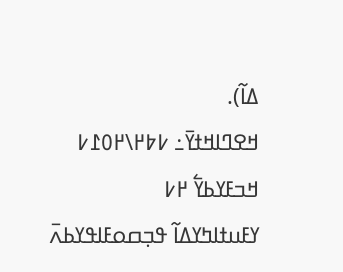ߡߊ߬).
ߞߐߣߊߞߙߌ߫߸ ߇߈߂\߂߀߁߇ ߞߏߓߌߕߌ߱ ߂߇
ߌߓߎߙߊߤߌߡߊ߬ ߟߏ߲ߛߋߓߊߟߌߕߍ߫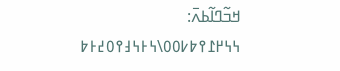ߞߏ߬ߣߊ߬ߕߍ߫: ߆߆߂߁߉߈߇߀߀\߆߅߆߃߉߀߄߅߈